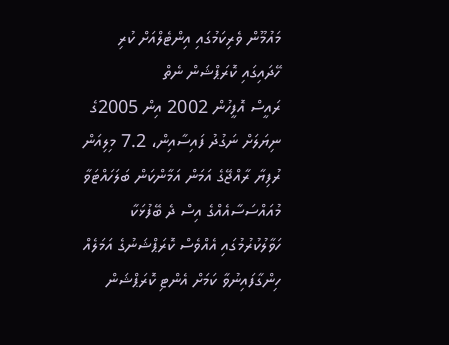މައުމޫން ވެރިކަމުގައި އިންޓެލްއަށް ކުރި ހޭދައިގައި ކޮރަޕްޝަން ނެތް
ރައީސް އޮފީހުން 2002 އިން 2005ގެ ނިޔަލަށް ނަގުދު ފައިސާއިން، 7.2 މިލިއަން ރުފިޔާ ރާއްޖޭގެ އަމަން އަމާންކަން ބަލަހައްޓަވާ މުއައްސަސާއެއްގެ އިސް ދެ ބޭފުޅަކާ ހަވާލުކުރުމުގައި އެއްވެސް ކޮރަޕްޝަނުގެ އަމަލެއް ހިންގާފައިނުވާ ކަމަށް އެންޓި ކޮރަޕްޝަން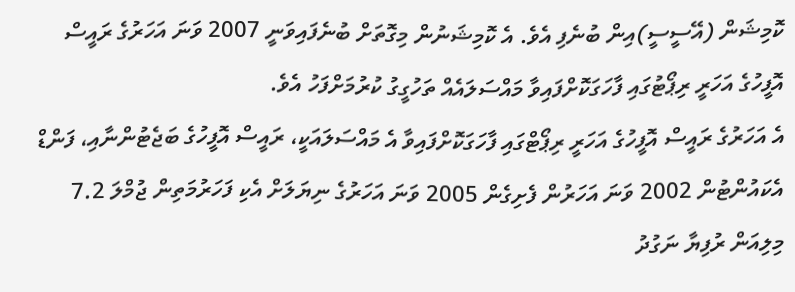ކޮމިޝަން (އޭސީސީ)އިން ބުނެފި އެވެ. އެ ކޮމިޝަނުން މިގޮތަށް ބުނެފައިވަނީ 2007 ވަނަ އަހަރުގެ ރައީސް އޮފީހުގެ އަހަރީ ރިޕޯޓުގައި ފާހަގަކޮށްފައިވާ މައްސަލައެއް ތަހުގީގު ކުރުމަށްފަހު އެވެ.
އެ އަހަރުގެ ރައީސް އޮފީހުގެ އަހަރީ ރިޕޯޓްގައި ފާހަގަކޮށްފައިވާ އެ މައްސަލައަކީ، ރައީސް އޮފީހުގެ ބަޖެޓުންނާއި، ފަންޑް އެކައުންޓުން 2002 ވަނަ އަހަރުން ފެށިގެން 2005 ވަނަ އަހަރުގެ ނިޔަލަށް އެކި ފަހަރުމަތިން ޖުމްލަ 7.2 މިލިއަން ރުފިޔާ ނަގުދު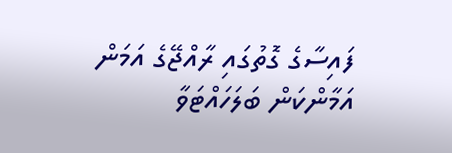ފައިސާގެ ގޮތުގައި ރާއްޖޭގެ އަމަން އަމާންކަން ބަލަހައްޓަވާ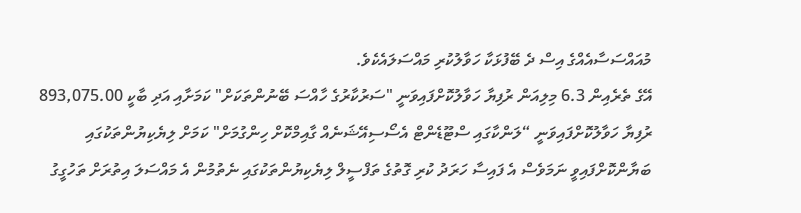މުއައްސަސާއެއްގެ އިސް ދެ ބޭފުޅަކާ ހަވާލުކުރި މައްސަލައެކެވެ.
އޭގެ ތެރެއިން 6.3 މިލިއަން ރުފިޔާ ހަވާލުކޮށްފައިވަނީ "ސަރުކާރުގެ ހާއްސަ ބޭނުންތަކަށް" ކަމަށާއި އަދި ބާކީ 893,075.00 ރުފިޔާ ހަވާލުކޮށްފައިވަނީ “ލަންކާގައި ސްޓޫޑެންޓް އެސޯސިއޭޝަނެއް ގާއިމްކޮށް ހިންގުމަށް" ކަމަށް ލިޔެކިޔުންތަކުގައި ބަޔާންކޮށްފައިވީ ނަމަވެސް އެ ފައިސާ ހަރަދު ކުރި ގޮތުގެ ތަފްސީލް ލިޔެކިޔުންތަކުގައި ނެތުމުން އެ މައްސަލަ އިތުރަށް ތަހުގީގު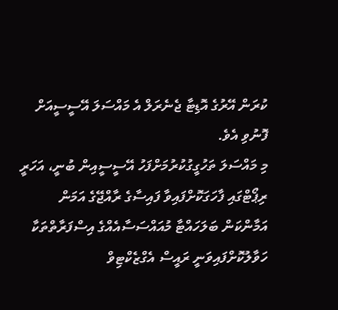ކުރަން އޭރުގެ އޮޑިޓާ ޖެނެރަލް އެ މައްސަލަ އޭސީސީއަށް ފޮނުވި އެވެ.
މި މައްސަލަ ތަހުގީގުކުރުމަށްފަހު އޭސީސީއިން ބުނީ، އަހަރީ ރިޕޯޓްގައި ފާހަގަކޮށްފައިވާ ފައިސާގެ ރާއްޖޭގެ އަމަން އަމާންކަން ބަލަހައްޓާ މުއައްސަސާއެއްގެ އިސްފަރާތްތަކާ ހަވާލުކޮށްފައިވަނީ ރައީސް އެގްޒެކްޓިވް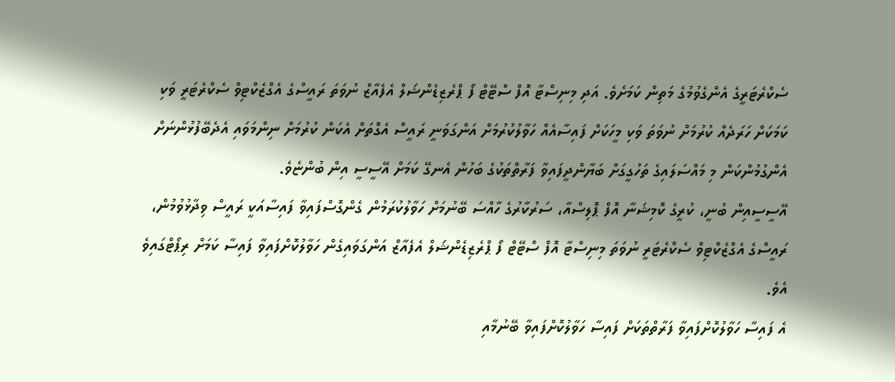ސެކްރެޓަރީގެ އެންގެވުމުގެ މަތިން ކަމަށެވެ. އަދި މިނިސްޓާ އޮފް ސްޓޭޓް ފޯ ޕްރެޒިޑެންޝަލް އެފެއާޒް ނުވަތަ ރައީސްގެ އެގްޒެކްޓިވް ސެކްރެޓަރީ ވަކި ކަމަކަށް ހަރަދެއް ކުރުމަށް ނުވަތަ ވަކި މީހަކަށް ފައިސާއެއް ހަވާލުކުރުމަށް އަންގަވަނީ ރައީސް އެގޮތަށް އެކަން ކުރުމަށް ނިންމަވައި އެދެބޭފުޅުންނަށް އެންގުމުންކަން މި މައްސަލައިގެ ތަހުގީގަށް ބަޔާންދީފައިވާ ފަރާތްތަކުގެ ބަހުން އެނގޭ ކަމަށް އޭސީސީ އިން ބުންޏެވެ.
އޭސީސީއިން ބުނީ، ކުރީގެ ކޮމިޝަނާ އޮފް ޕޮލިސްއާ، ސަރުކާރުގެ ހާއްސަ ބޭނުމަށް ހަވާލުކުރަމުން ގެންގޮސްފައިވާ ފައިސާއަކީ ރައީސް ވިދާޅުވުމުން، ރައީސްގެ އެގްޒެކްޓިވް ސެކްރެޓަރީ ނުވަތަ މިނިސްޓާ އޮފް ސްޓޭޓް ފޯ ޕްރެޒިޑެންޝަލް އެފެއާޒް އަންގަވައިގެން ހަވާލުކޮށްފައިވާ ފައިސާ ކަމަށް ރިޕޯޓްގައިވެ އެވެ.
އެ ފައިސާ ހަވާލުކޮށްފައިވާ ފަރާތްތަކަށް ފައިސާ ހަވާލުކޮށްފައިވާ ބޭނުމާއި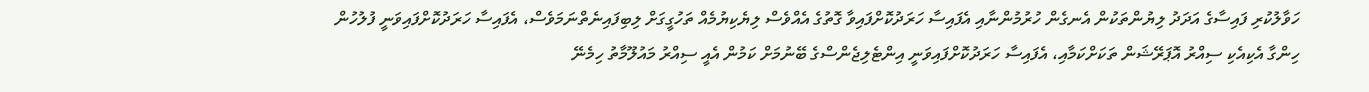ހަވާލުކުރި ފައިސާގެ އަދަދު ލިޔުންތަކުން އެނގެން ހުރުމުންނާއި އެފައިސާ ހަރަދުކޮށްފައިވާ ގޮތުގެ އެއްވެސް ލިޔެކިޔުމެއް ތަހުގީގަށް ލިބިފައިނެތްނަމަވެސް، އެފައިސާ ހަރަދުކޮށްފައިވަނީ ފުލުހުން ހިންގާ އެކިއެކި ސިއްރު އޮޕަރޭޝަން ތަކަށްކަމާއި، އެފައިސާ ހަރަދުކޮށްފައިވަނީ އިންޓެލިޖެންސްގެ ބޭނުމަށް ކަމުން އެއީ ސިއްރު މައުލޫމާތު ހިމެނޭ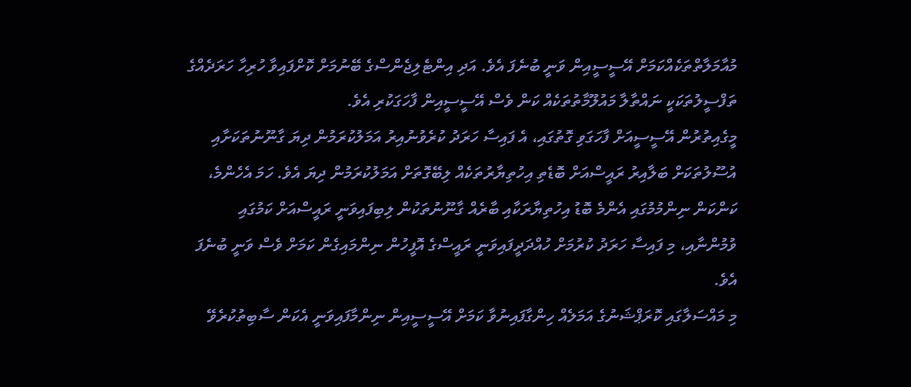މުއާމަލާތްތަކެއްކަމަށް އޭސީސީއިން ވަނީ ބުނެފަ އެވެ. އަދި އިންޓެލިޖެންސްގެ ބޭނުމަށް ކޮށްފައިވާ ހުރިހާ ހަރަދެއްގެ ތަފްސީލުތަކަކީ ނައްތާލާ މައުލޫމާތުތަކެއް ކަން ވެސް އޭސީސީއިން ފާހަގަކުރި އެވެ.
މީގެއިތުރުން އޭސީސީއަށް ފާހަގަވި ގޮތުގައި، އެ ފައިސާ ހަރަދު ކުރެވުނުއިރު އަމަލުކުރަމުން ދިޔަ ގާނޫނުތަކަށާއި އުސޫލުތަކަށް ބަލާއިރު ރައީސްއަށް ބޮޑެތި އިހުތިޔާރުތަކެއް ލިބޭގޮތަށް އަމަލުކުރަމުން ދިޔަ އެވެ. ހަމަ އެހެންމެ، ކަންކަން ނިންމުމުގައި އެންމެ ބޮޑު އިހުތިޔާރަކާއި ބާރެއް ގާނޫނުތަކުން ލިބިފައިވަނީ ރައީސްއަށް ކަމުގައި ވުމުންނާއި، މި ފައިސާ ހަރަދު ކުރުމަށް ހުއްދަދީފައިވަނީ ރައީސްގެ އޮފީހުން ނިންމައިގެން ކަމަށް ވެސް ވަނީ ބުނެފަ އެވެ.
މި މައްސަލާގައި ކޮރަޕްޝަނުގެ އަމަލެއް ހިންގާފައިނުވާ ކަމަށް އޭސީސީއިން ނިންމާފައިވަނީ އެކަން ސާބިތުކުރެވޭ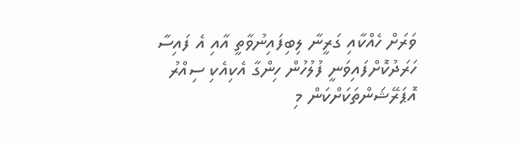ވަރަށް ހެއްކާއި ގަރީނާ ލިބިފައިނުވާތީ އާއި އެ ފައިސާ ހަރަދުކޮށްފައިވަނީ ފުލުހުން ހިންގާ އެކިއެކި ސިއްރު އޮޕަރޭޝަންތަކަށްކަން މި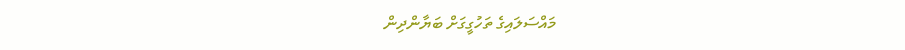މައްސަލައިގެ ތަހުގީގަށް ބަޔާންދިން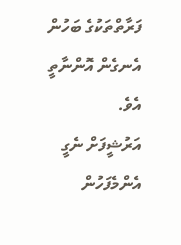ފަރާތްތަކުގެ ބަހުން އެނގެން އޮންނާތީ އެވެ.
އަރުޝީފަށް ނެގީ
އެންމެފަހުން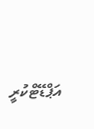އަޕްޑޭޓްކުރީ